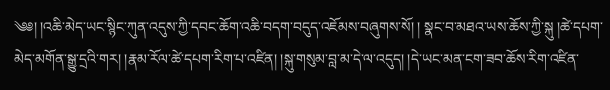༄༅། །འཆི་མེད་ཡང་སྙིང་ཀུན་འདུས་ཀྱི་དབང་ཆོག་འཆི་བདག་བདུད་འཇོམས་བཞུགས་སོ། ། སྣང་བ་མཐའ་ཡས་ཆོས་ཀྱི་སྐུ །ཚེ་དཔག་མེད་མགོན་སྒྱུ་དྲའི་གར། །རྣམ་རོལ་ཚེ་དཔག་རིག་པ་འཛིན། །སྐུ་གསུམ་བླ་མ་དེ་ལ་འདུད། །དེ་ཡང་མན་ངག་ཟབ་ཆོས་རིག་འཛིན་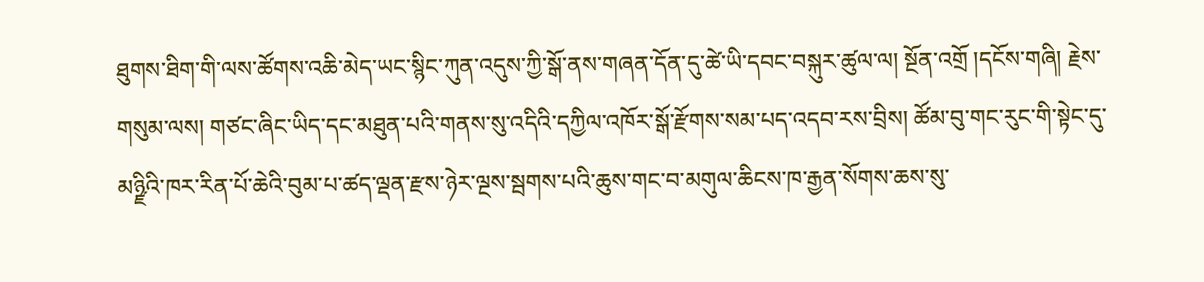ཐུགས་ཐིག་གི་ལས་ཚོགས་འཆི་མེད་ཡང་སྙིང་ཀུན་འདུས་ཀྱི་སྒོ་ནས་གཞན་དོན་དུ་ཚེ་ཡི་དབང་བསྐུར་ཚུལ་ལ། སྔོན་འགྲོ །དངོས་གཞི། རྗེས་གསུམ་ལས། གཙང་ཞིང་ཡིད་དང་མཐུན་པའི་གནས་སུ་འདིའི་དཀྱིལ་འཁོར་སྒོ་རྫོགས་སམ་པད་འདབ་རས་བྲིས། ཚོམ་བུ་གང་རུང་གི་སྟེང་དུ་མཉྫིའི་ཁར་རིན་པོ་ཆེའི་བུམ་པ་ཚད་ལྡན་རྫས་ཉེར་ལྔས་སྦགས་པའི་ཆུས་གང་བ་མགུལ་ཆིངས་ཁ་རྒྱན་སོགས་ཆས་སུ་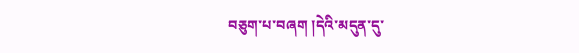བཅུག་པ་བཞག །དེའི་མདུན་དུ་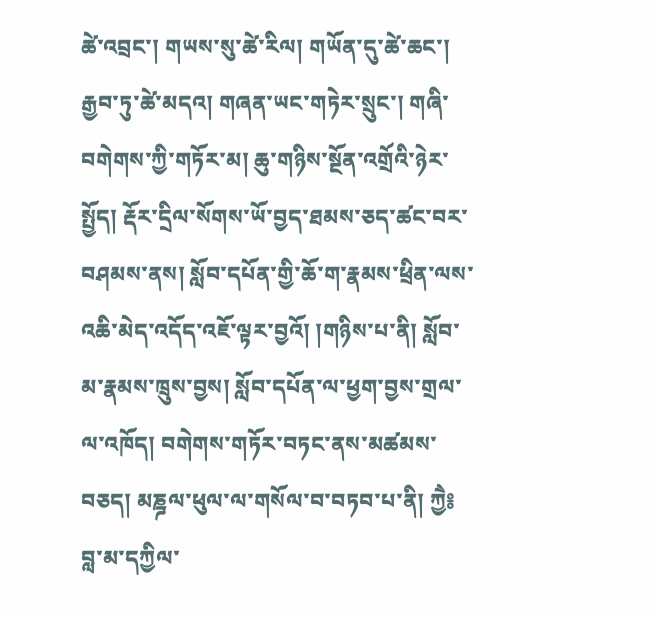ཚེ་འབྲང་། གཡས་སུ་ཚེ་རིལ། གཡོན་དུ་ཚེ་ཆང་། རྒྱབ་ཏུ་ཚེ་མདའ། གཞན་ཡང་གཏེར་སྲུང་། གཞི་བགེགས་ཀྱི་གཏོར་མ། ཆུ་གཉིས་སྔོན་འགྲོའི་ཉེར་སྤྱོད། རྡོར་དྲིལ་སོགས་ཡོ་བྱད་ཐམས་ཅད་ཚང་བར་བཤམས་ནས། སློབ་དཔོན་གྱི་ཆོ་ག་རྣམས་ཕྲིན་ལས་འཆི་མེད་འདོད་འཇོ་ལྟར་བྱའོ། །གཉིས་པ་ནི། སློབ་མ་རྣམས་ཁྲུས་བྱས། སློབ་དཔོན་ལ་ཕྱག་བྱས་གྲལ་ལ་འཁོད། བགེགས་གཏོར་བཏང་ནས་མཚམས་བཅད། མཎྜལ་ཕུལ་ལ་གསོལ་བ་བཏབ་པ་ནི། ཀྱཻ༔ བླ་མ་དཀྱིལ་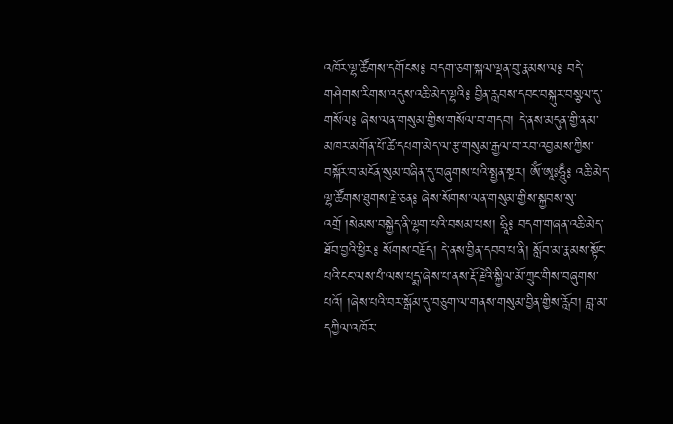འཁོར་ལྷ་ཚོགས་དགོངས༔ བདག་ཅག་སྐལ་ལྡན་བུ་རྣམས་ལ༔ བདེ་གཤེགས་རིགས་འདུས་འཆི་མེད་ལྷའི༔ བྱིན་རླབས་དབང་བསྐུར་བསྩལ་དུ་གསོལ༔ ཞེས་ལན་གསུམ་གྱིས་གསོལ་བ་གདབ། དེ་ནས་མདུན་གྱི་ནམ་མཁར་མགོན་པོ་ཚེ་དཔག་མེད་ལ་རྩ་གསུམ་རྒྱལ་བ་རབ་འབྱམས་ཀྱིས་བསྐོར་བ་མངོན་སུམ་བཞིན་དུ་བཞུགས་པའི་སྤྱན་སྔར། ཨོཾ་ཨཱཿཧཱུྃ༔ འཆི་མེད་ལྷ་ཚོགས་ཐུགས་རྗེ་ཅན༔ ཞེས་སོགས་ལན་གསུམ་གྱིས་སྐྱབས་སུ་འགྲོ །སེམས་བསྐྱེད་ནི་ལྷག་པའི་བསམ་པས། ཧྲཱི༔ བདག་གཞན་འཆི་མེད་ཐོབ་བྱའི་ཕྱིར༔ སོགས་བརྗོད། དེ་ནས་བྱིན་དབབ་པ་ནི། སློབ་མ་རྣམས་སྟོང་པའི་ངང་ལས་པཾ་ལས་པདྨ་ཞེས་པ་ནས་རྡོ་རྗེའི་སྐྱིལ་མོ་ཀྲུང་གིས་བཞུགས་པའོ། །ཞེས་པའི་བར་སྒོམ་དུ་བཅུག་ལ་གནས་གསུམ་བྱིན་གྱིས་རློབ། བླ་མ་དཀྱིལ་འཁོར་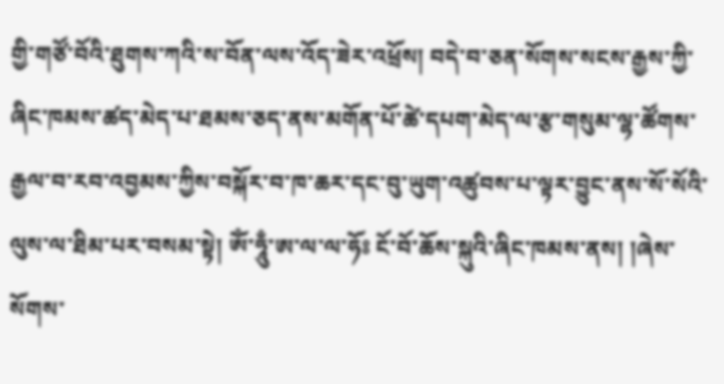གྱི་གཙོ་བོའི་ཐུགས་ཀའི་ས་བོན་ལས་འོད་ཟེར་འཕྲོས། བདེ་བ་ཅན་སོགས་སངས་རྒྱས་ཀྱི་ཞིང་ཁམས་ཚད་མེད་པ་ཐམས་ཅད་ནས་མགོན་པོ་ཚེ་དཔག་མེད་ལ་རྩ་གསུམ་ལྷ་ཚོགས་རྒྱལ་བ་རབ་འབྱམས་ཀྱིས་བསྐོར་བ་ཁ་ཆར་དང་བུ་ཡུག་འཚུབས་པ་ལྟར་བྱུང་ནས་སོ་སོའི་ལུས་ལ་ཐིམ་པར་བསམ་སྟེ། ཨོཾ་ཧཱུྃ་ཨ་ལ་ལ་ཧོཿ ངོ་བོ་ཆོས་སྐུའི་ཞིང་ཁམས་ནས། །ཞེས་སོགས་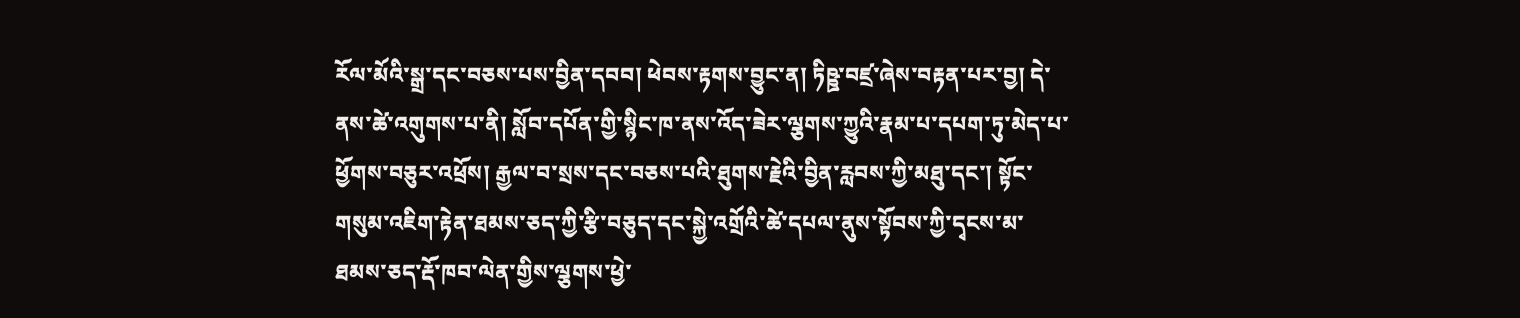རོལ་མོའི་སྒྲ་དང་བཅས་པས་བྱིན་དབབ། ཕེབས་རྟགས་བྱུང་ན། ཏིཥྛ་བཛྲ་ཞེས་བརྟན་པར་བྱ། དེ་ནས་ཚེ་འགུགས་པ་ནི། སློབ་དཔོན་གྱི་སྙིང་ཁ་ནས་འོད་ཟེར་ལྕགས་ཀྱུའི་རྣམ་པ་དཔག་ཏུ་མེད་པ་ཕྱོགས་བཅུར་འཕྲོས། རྒྱལ་བ་སྲས་དང་བཅས་པའི་ཐུགས་རྗེའི་བྱིན་རླབས་ཀྱི་མཐུ་དང་། སྟོང་གསུམ་འཇིག་རྟེན་ཐམས་ཅད་ཀྱི་རྩི་བཅུད་དང་སྐྱེ་འགྲོའི་ཚེ་དཔལ་ནུས་སྟོབས་ཀྱི་དྭངས་མ་ཐམས་ཅད་རྡོ་ཁབ་ལེན་གྱིས་ལྕགས་ཕྱེ་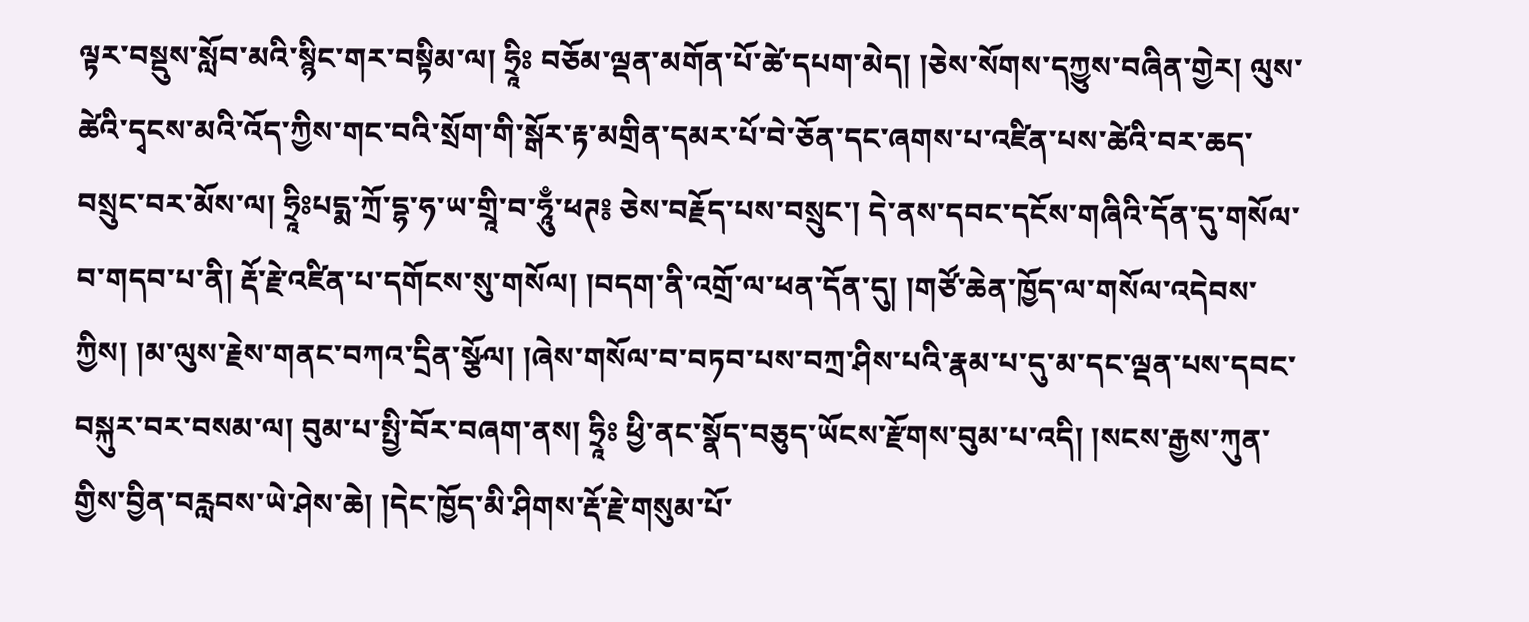ལྟར་བསྡུས་སློབ་མའི་སྙིང་གར་བསྟིམ་ལ། ཧྲཱིཿ བཅོམ་ལྡན་མགོན་པོ་ཚེ་དཔག་མེད། །ཅེས་སོགས་དཀྱུས་བཞིན་གྱེར། ལུས་ཚེའི་དྭངས་མའི་འོད་ཀྱིས་གང་བའི་སྲོག་གི་སྒོར་རྟ་མགྲིན་དམར་པོ་བེ་ཅོན་དང་ཞགས་པ་འཛིན་པས་ཚེའི་བར་ཆད་བསྲུང་བར་མོས་ལ། ཧྲཱིཿཔདྨ་ཀྲོ་དྷ་ཧ་ཡ་གྲཱི་བ་ཧཱུྃ་ཕཊ༔ ཅེས་བརྗོད་པས་བསྲུང་། དེ་ནས་དབང་དངོས་གཞིའི་དོན་དུ་གསོལ་བ་གདབ་པ་ནི། རྡོ་རྗེ་འཛིན་པ་དགོངས་སུ་གསོལ། །བདག་ནི་འགྲོ་ལ་ཕན་དོན་དུ། །གཙོ་ཆེན་ཁྱོད་ལ་གསོལ་འདེབས་ཀྱིས། །མ་ལུས་རྗེས་གནང་བཀའ་དྲིན་སྩོལ། །ཞེས་གསོལ་བ་བཏབ་པས་བཀྲ་ཤིས་པའི་རྣམ་པ་དུ་མ་དང་ལྡན་པས་དབང་བསྐུར་བར་བསམ་ལ། བུམ་པ་སྤྱི་བོར་བཞག་ནས། ཧྲཱིཿ ཕྱི་ནང་སྣོད་བཅུད་ཡོངས་རྫོགས་བུམ་པ་འདི། །སངས་རྒྱས་ཀུན་གྱིས་བྱིན་བརླབས་ཡེ་ཤེས་ཆེ། །དེང་ཁྱོད་མི་ཤིགས་རྡོ་རྗེ་གསུམ་པོ་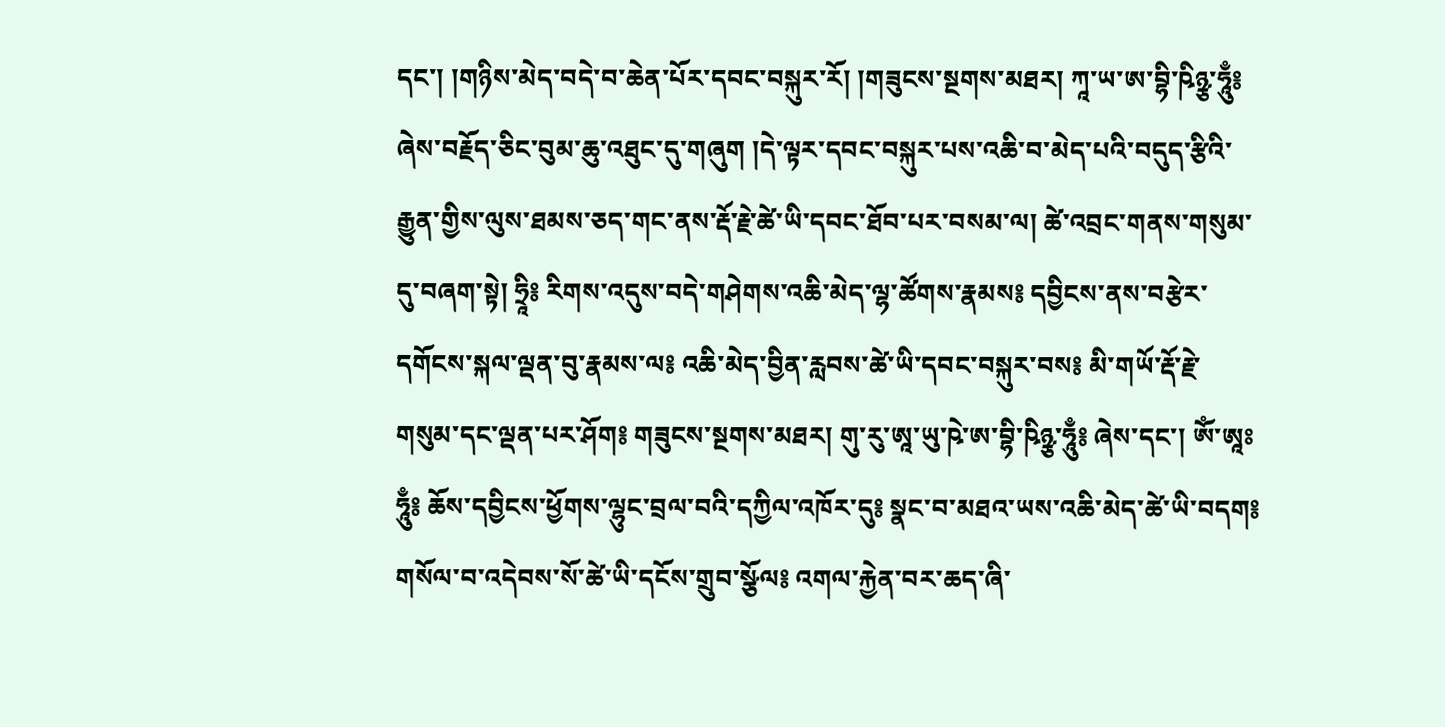དང་། །གཉིས་མེད་བདེ་བ་ཆེན་པོར་དབང་བསྐུར་རོ། །གཟུངས་སྔགས་མཐར། ཀཱ་ཡ་ཨ་བྷི་ཥིཉྩ་ཧཱུྃ༔ ཞེས་བརྗོད་ཅིང་བུམ་ཆུ་འཐུང་དུ་གཞུག །དེ་ལྟར་དབང་བསྐུར་པས་འཆི་བ་མེད་པའི་བདུད་རྩིའི་རྒྱུན་གྱིས་ལུས་ཐམས་ཅད་གང་ནས་རྡོ་རྗེ་ཚེ་ཡི་དབང་ཐོབ་པར་བསམ་ལ། ཚེ་འབྲང་གནས་གསུམ་དུ་བཞག་སྟེ། ཧྲཱི༔ རིགས་འདུས་བདེ་གཤེགས་འཆི་མེད་ལྷ་ཚོགས་རྣམས༔ དབྱིངས་ནས་བརྩེར་དགོངས་སྐལ་ལྡན་བུ་རྣམས་ལ༔ འཆི་མེད་བྱིན་རླབས་ཚེ་ཡི་དབང་བསྐུར་བས༔ མི་གཡོ་རྡོ་རྗེ་གསུམ་དང་ལྡན་པར་ཤོག༔ གཟུངས་སྔགས་མཐར། གུ་རུ་ཨཱ་ཡུ་ཥེ་ཨ་བྷི་ཥིཉྩ་ཧཱུྃ༔ ཞེས་དང་། ཨོཾ་ཨཱཿཧཱུྃ༔ ཆོས་དབྱིངས་ཕྱོགས་ལྷུང་བྲལ་བའི་དཀྱིལ་འཁོར་དུ༔ སྣང་བ་མཐའ་ཡས་འཆི་མེད་ཚེ་ཡི་བདག༔ གསོལ་བ་འདེབས་སོ་ཚེ་ཡི་དངོས་གྲུབ་སྩོལ༔ འགལ་རྐྱེན་བར་ཆད་ཞི་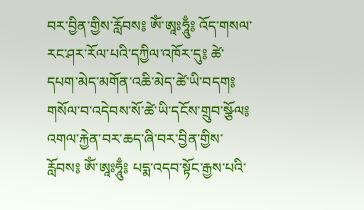བར་བྱིན་གྱིས་རློབས༔ ཨོཾ་ཨཱཿཧཱུྃ༔ འོད་གསལ་རང་ཤར་རོལ་པའི་དཀྱིལ་འཁོར་དུ༔ ཚེ་དཔག་མེད་མགོན་འཆི་མེད་ཚེ་ཡི་བདག༔ གསོལ་བ་འདེབས་སོ་ཚེ་ཡི་དངོས་གྲུབ་སྩོལ༔ འགལ་རྐྱེན་བར་ཆད་ཞི་བར་བྱིན་གྱིས་རློབས༔ ཨོཾ་ཨཱཿཧཱུྃ༔ པདྨ་འདབ་སྟོང་རྒྱས་པའི་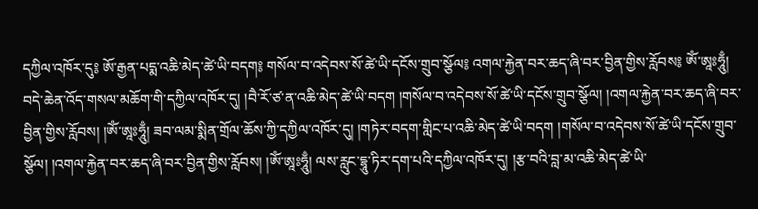དཀྱིལ་འཁོར་དུ༔ ཨོ་རྒྱན་པདྨ་འཆི་མེད་ཚེ་ཡི་བདག༔ གསོལ་བ་འདེབས་སོ་ཚེ་ཡི་དངོས་གྲུབ་སྩོལ༔ འགལ་རྐྱེན་བར་ཆད་ཞི་བར་བྱིན་གྱིས་རློབས༔ ཨོཾ་ཨཱཿཧཱུྃ། བདེ་ཆེན་འོད་གསལ་མཆོག་གི་དཀྱིལ་འཁོར་དུ། །བཻ་རོ་ཙ་ན་འཆི་མེད་ཚེ་ཡི་བདག །གསོལ་བ་འདེབས་སོ་ཚེ་ཡི་དངོས་གྲུབ་སྩོལ། །འགལ་རྐྱེན་བར་ཆད་ཞི་བར་བྱིན་གྱིས་རློབས། །ཨོཾ་ཨཱཿཧཱུྃ། ཟབ་ལམ་སྨིན་གྲོལ་ཆོས་ཀྱི་དཀྱིལ་འཁོར་དུ། །གཏེར་བདག་གླིང་པ་འཆི་མེད་ཚེ་ཡི་བདག །གསོལ་བ་འདེབས་སོ་ཚེ་ཡི་དངོས་གྲུབ་སྩོལ། །འགལ་རྐྱེན་བར་ཆད་ཞི་བར་བྱིན་གྱིས་རློབས། །ཨོཾ་ཨཱཿཧཱུྃ། ལས་རླུང་དྷཱུ་ཏིར་དག་པའི་དཀྱིལ་འཁོར་དུ། །རྩ་བའི་བླ་མ་འཆི་མེད་ཚེ་ཡི་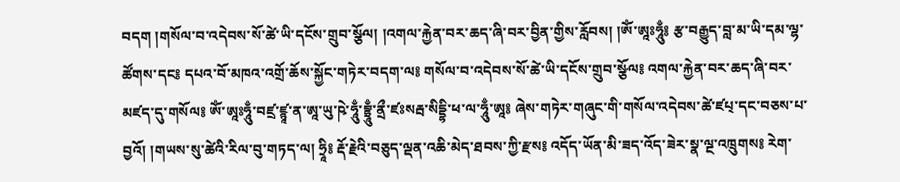བདག །གསོལ་བ་འདེབས་སོ་ཚེ་ཡི་དངོས་གྲུབ་སྩོལ། །འགལ་རྐྱེན་བར་ཆད་ཞི་བར་བྱིན་གྱིས་རློབས། །ཨོཾ་ཨཱཿཧཱུྃ༔ རྩ་བརྒྱུད་བླ་མ་ཡི་དམ་ལྷ་ཚོགས་དང༔ དཔའ་བོ་མཁའ་འགྲོ་ཆོས་སྐྱོང་གཏེར་བདག་ལ༔ གསོལ་བ་འདེབས་སོ་ཚེ་ཡི་དངོས་གྲུབ་སྩོལ༔ འགལ་རྐྱེན་བར་ཆད་ཞི་བར་མཛད་དུ་གསོལ༔ ཨོཾ་ཨཱཿཧཱུྃ་བཛྲ་ཛྙཱ་ན་ཨཱ་ཡུ་ཥེ་ཧཱུྃ་བྷྲཱུྃ་ནྲྀ་ཛཿསརྦ་སིདྡྷི་ཕ་ལ་ཧཱུྃ་ཨཱ༔ ཞེས་གཏེར་གཞུང་གི་གསོལ་འདེབས་ཚེ་ཛཔ྄་དང་བཅས་པ་བྱའོ། །གཡས་སུ་ཚེའི་རིལ་བུ་གཏད་ལ། ཧྲཱི༔ རྡོ་རྗེའི་བཅུད་ལྡན་འཆི་མེད་ཐབས་ཀྱི་རྫས༔ འདོད་ཡོན་མི་ཟད་འོད་ཟེར་སྣ་ལྔ་འཁྲུགས༔ རེག་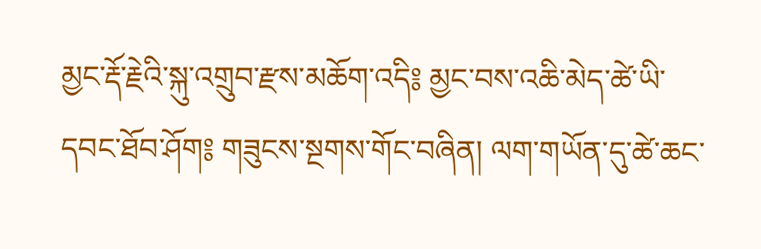མྱང་རྡོ་རྗེའི་སྐུ་འགྲུབ་རྫས་མཆོག་འདི༔ མྱང་བས་འཆི་མེད་ཚེ་ཡི་དབང་ཐོབ་ཤོག༔ གཟུངས་སྔགས་གོང་བཞིན། ལག་གཡོན་དུ་ཚེ་ཆང་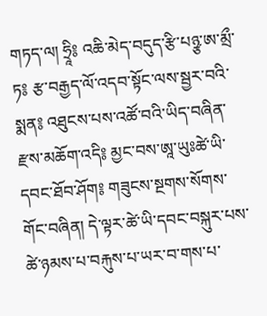གཏད་ལ། ཧྲཱི༔ འཆི་མེད་བདུད་རྩི་པཉྩ་ཨ་མྲྀ་ཏ༔ རྩ་བརྒྱད་ལོ་འདབ་སྟོང་ལས་སྦྱར་བའི་སྨན༔ འཐུངས་པས་འཚོ་བའི་ཡིད་བཞིན་རྫས་མཆོག་འདི༔ མྱང་བས་ཨཱ་ཡུཿཚེ་ཡི་དབང་ཐོབ་ཤོག༔ གཟུངས་སྔགས་སོགས་གོང་བཞིན། དེ་ལྟར་ཚེ་ཡི་དབང་བསྐུར་པས་ཚེ་ཉམས་པ་བརྐུས་པ་ཡར་བ་གས་པ་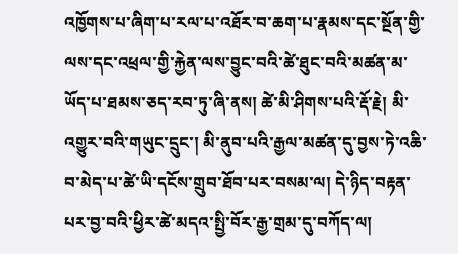འཁྱོགས་པ་ཞིག་པ་རལ་པ་འཐོར་བ་ཆག་པ་རྣམས་དང་སྔོན་གྱི་ལས་དང་འཕྲལ་གྱི་རྐྱེན་ལས་བྱུང་བའི་ཚེ་ཐུང་བའི་མཚན་མ་ཡོད་པ་ཐམས་ཅད་རབ་ཏུ་ཞི་ནས། ཚེ་མི་ཤིགས་པའི་རྡོ་རྗེ། མི་འགྱུར་བའི་གཡུང་དྲུང་། མི་ནུབ་པའི་རྒྱལ་མཚན་དུ་བྱས་ཏེ་འཆི་བ་མེད་པ་ཚེ་ཡི་དངོས་གྲུབ་ཐོབ་པར་བསམ་ལ། དེ་ཉིད་བརྟན་པར་བྱ་བའི་ཕྱིར་ཚེ་མདའ་སྤྱི་བོར་རྒྱ་གྲམ་དུ་བཀོད་ལ།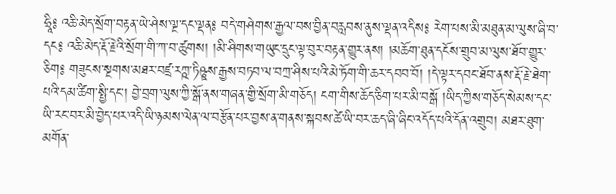ཧྲཱི༔ འཆི་མེད་སྲོག་བརྟན་ཡེ་ཤེས་ལྔ་དང་ལྡན༔ བདེ་གཤེགས་རྒྱལ་བས་བྱིན་བརླབས་ནུས་ལྡན་འདིས༔ རེག་པས་མི་མཐུན་མ་ལུས་ཞི་བ་དང༔ འཆི་མེད་རྡོ་རྗེའི་སྲོག་གི་ཀ་བ་ཚུགས། །མི་ཤིགས་གཡུང་དྲུང་ལྟ་བུར་བརྟན་གྱུར་ནས། །མཆོག་ཐུན་དངོས་གྲུབ་མ་ལུས་ཐོབ་གྱུར་ཅིག༔ གཟུངས་སྔགས་མཐར་བཛྲ་རཀྵ་ཏིཥྛས་རྒྱས་བཏབ་ལ་བཀྲ་ཤིས་པའི་མེ་ཏོག་གི་ཆར་དབབ་བོ། །དེ་ལྟར་དབང་ཐོབ་ནས་རྡོ་རྗེ་ཐེག་པའི་དམ་ཚིག་སྤྱི་དང་། བྱེ་བྲག་ལུས་ཀྱི་སྒོ་ནས་གཞན་གྱི་སྲོག་མི་གཅོད། ངག་གིས་ཆོད་ཅིག་པར་མི་བསྒོ །ཡིད་ཀྱིས་གཅོད་སེམས་དང་ཡི་རང་བར་མི་བྱེད་པར་འདི་ཡི་ཉམས་ལེན་ལ་བརྩོན་པར་བྱས་ན་གནས་སྐབས་ཚེ་ཡི་བར་ཆད་ཞི་ཞིང་འདོད་པའི་དོན་འགྲུབ། མཐར་ཐུག་མགོན་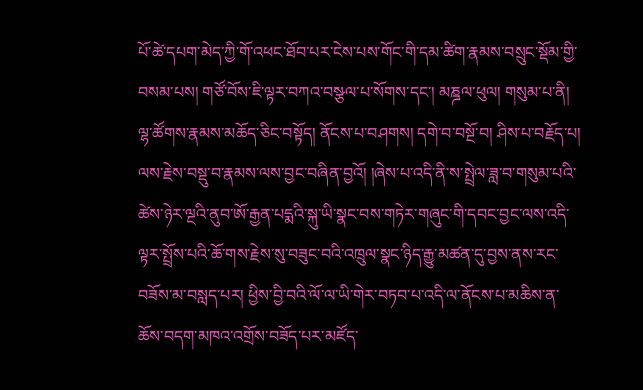པོ་ཚེ་དཔག་མེད་ཀྱི་གོ་འཕང་ཐོབ་པར་ངེས་པས་གོང་གི་དམ་ཚིག་རྣམས་བསྲུང་སྡོམ་གྱི་བསམ་པས། གཙོ་བོས་ཇི་ལྟར་བཀའ་བསྩལ་པ་སོགས་དང་། མཎྜལ་ཕུལ། གསུམ་པ་ནི། ལྷ་ཚོགས་རྣམས་མཆོད་ཅིང་བསྟོད། ནོངས་པ་བཤགས། དགེ་བ་བསྔོ་བ། ཤིས་པ་བརྗོད་པ། ལས་རྗེས་བསྡུ་བ་རྣམས་ལས་བྱང་བཞིན་བྱའོ། །ཞེས་པ་འདི་ནི་ས་སྤྲེལ་ཟླ་བ་གསུམ་པའི་ཚེས་ཉེར་ལྔའི་ནུབ་ཨོ་རྒྱན་པདྨའི་སྐུ་ཡི་སྣང་བས་གཏེར་གཞུང་གི་དབང་བྱང་ལས་འདི་ལྟར་སྤྲོས་པའི་ཆོ་གས་རྗེས་སུ་བཟུང་བའི་འཁྲུལ་སྣང་ཉིད་རྒྱུ་མཚན་དུ་བྱས་ནས་རང་བཟོས་མ་བསླད་པར། ཕྱིས་བྱི་བའི་ལོ་ལ་ཡི་གེར་བཏབ་པ་འདི་ལ་ནོངས་པ་མཆིས་ན་ཆོས་བདག་མཁའ་འགྲོས་བཟོད་པར་མཛོད་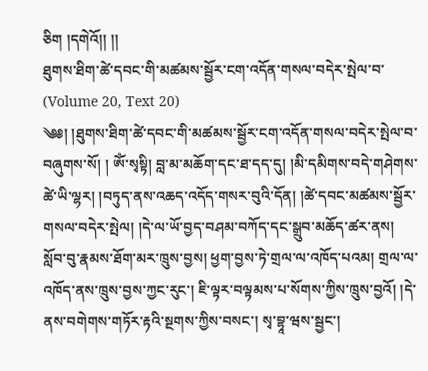ཅིག །དགེའོ།། །།
ཐུགས་ཐིག་ཚེ་དབང་གི་མཚམས་སྦྱོར་ངག་འདོན་གསལ་བདེར་སྤེལ་བ་ (Volume 20, Text 20)
༄༅། །ཐུགས་ཐིག་ཚེ་དབང་གི་མཚམས་སྦྱོར་ངག་འདོན་གསལ་བདེར་སྤེལ་བ་བཞུགས་སོ། ། ཨོཾ་སྭསྟི། བླ་མ་མཆོག་དང་ཐ་དད་དུ། །མི་དམིགས་བདེ་གཤེགས་ཚེ་ཡི་ལྷར། །བཏུད་ནས་འཆད་འདོད་གསར་བུའི་དོན། །ཚེ་དབང་མཚམས་སྦྱོར་གསལ་བདེར་སྤེལ། །དེ་ལ་ཡོ་བྱད་བཤམ་བཀོད་དང་སྒྲུབ་མཆོད་ཚར་ནས། སློབ་བུ་རྣམས་ཐོག་མར་ཁྲུས་བྱས། ཕྱག་བྱས་ཏེ་གྲལ་ལ་འཁོད་པའམ། གྲལ་ལ་འཁོད་ནས་ཁྲུས་བྱས་ཀྱང་རུང་། ཇི་ལྟར་བལྟམས་པ་སོགས་ཀྱིས་ཁྲུས་བྱའོ། །དེ་ནས་བགེགས་གཏོར་རྟའི་སྔགས་ཀྱིས་བསང་། སྭ་བྷཱ་ཝས་སྦྱང་།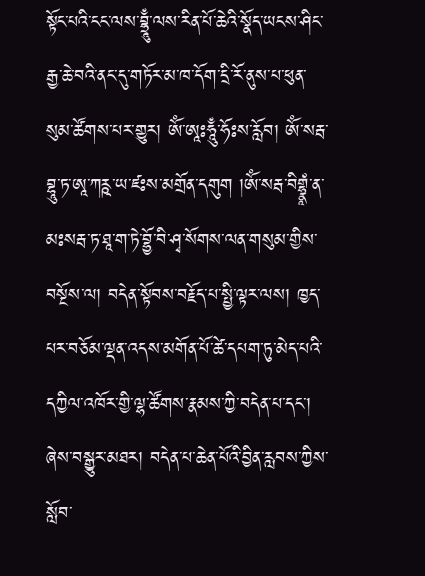སྟོང་པའི་ངང་ལས་བྷྲཱུྃ་ལས་རིན་པོ་ཆེའི་སྣོད་ཡངས་ཤིང་རྒྱ་ཆེ་བའི་ནང་དུ་གཏོར་མ་ཁ་དོག་དྲི་རོ་ནུས་པ་ཕུན་སུམ་ཚོགས་པར་གྱུར། ཨོཾ་ཨཱཿཧཱུྃ་ཧོཿས་རློབ། ཨོཾ་སརྦ་བྷཱུ་ཏ་ཨཱ་ཀརྵ་ཡ་ཛཿས་མགྲོན་དགུག །ཨོཾ་སརྦ་བིགྷྣཱཾ་ན་མཿསརྦ་ཏ་ཐཱ་ག་ཏེ་བྷྱོ་བི་ཤྭ་སོགས་ལན་གསུམ་གྱིས་བསྔོས་ལ། བདེན་སྟོབས་བརྗོད་པ་སྤྱི་ལྟར་ལས། ཁྱད་པར་བཅོམ་ལྡན་འདས་མགོན་པོ་ཚེ་དཔག་ཏུ་མེད་པའི་དཀྱིལ་འཁོར་གྱི་ལྷ་ཚོགས་རྣམས་ཀྱི་བདེན་པ་དང་། ཞེས་བསྒྱུར་མཐར། བདེན་པ་ཆེན་པོའི་བྱིན་རླབས་ཀྱིས་སློབ་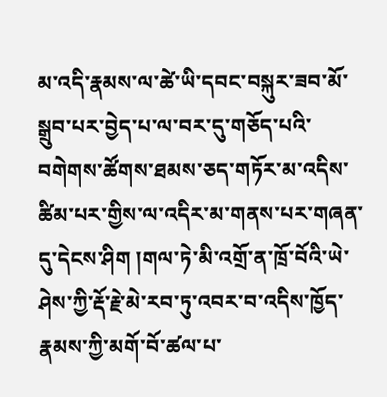མ་འདི་རྣམས་ལ་ཚེ་ཡི་དབང་བསྐུར་ཟབ་མོ་སྒྲུབ་པར་བྱེད་པ་ལ་བར་དུ་གཅོད་པའི་བགེགས་ཚོགས་ཐམས་ཅད་གཏོར་མ་འདིས་ཚིམ་པར་གྱིས་ལ་འདིར་མ་གནས་པར་གཞན་དུ་དེངས་ཤིག །གལ་ཏེ་མི་འགྲོ་ན་ཁྲོ་བོའི་ཡེ་ཤེས་ཀྱི་རྡོ་རྗེ་མེ་རབ་ཏུ་འབར་བ་འདིས་ཁྱོད་རྣམས་ཀྱི་མགོ་བོ་ཚལ་པ་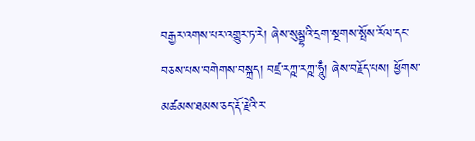བརྒྱར་འགས་པར་འགྱུར་ཏ་རེ། ཞེས་སུམྦྷའི་དྲག་སྔགས་སྤོས་རོལ་དང་བཅས་པས་བགེགས་བསྐྲད། བཛྲ་རཀྵ་རཀྵ་ཧཱུྃ། ཞེས་བརྗོད་པས། ཕྱོགས་མཚམས་ཐམས་ཅད་རྡོ་རྗེའི་ར་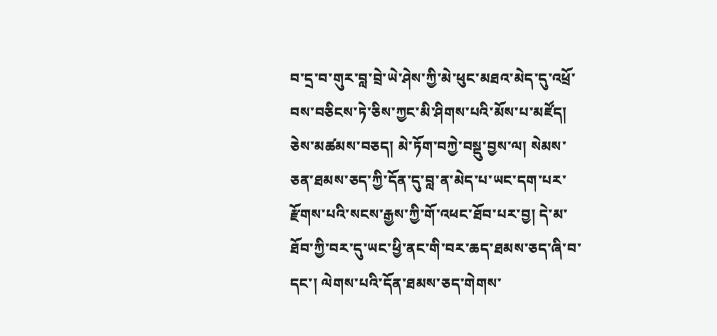བ་དྲ་བ་གུར་བླ་བྲེ་ཡེ་ཤེས་ཀྱི་མེ་ཕུང་མཐའ་མེད་དུ་འཕྲོ་བས་བཅིངས་ཏེ་ཅིས་ཀྱང་མི་ཤིགས་པའི་མོས་པ་མཛོད། ཅེས་མཚམས་བཅད། མེ་ཏོག་བཀྱེ་བསྡུ་བྱས་ལ། སེམས་ཅན་ཐམས་ཅད་ཀྱི་དོན་དུ་བླ་ན་མེད་པ་ཡང་དག་པར་རྫོགས་པའི་སངས་རྒྱས་ཀྱི་གོ་འཕང་ཐོབ་པར་བྱ། དེ་མ་ཐོབ་ཀྱི་བར་དུ་ཡང་ཕྱི་ནང་གི་བར་ཆད་ཐམས་ཅད་ཞི་བ་དང་། ལེགས་པའི་དོན་ཐམས་ཅད་གེགས་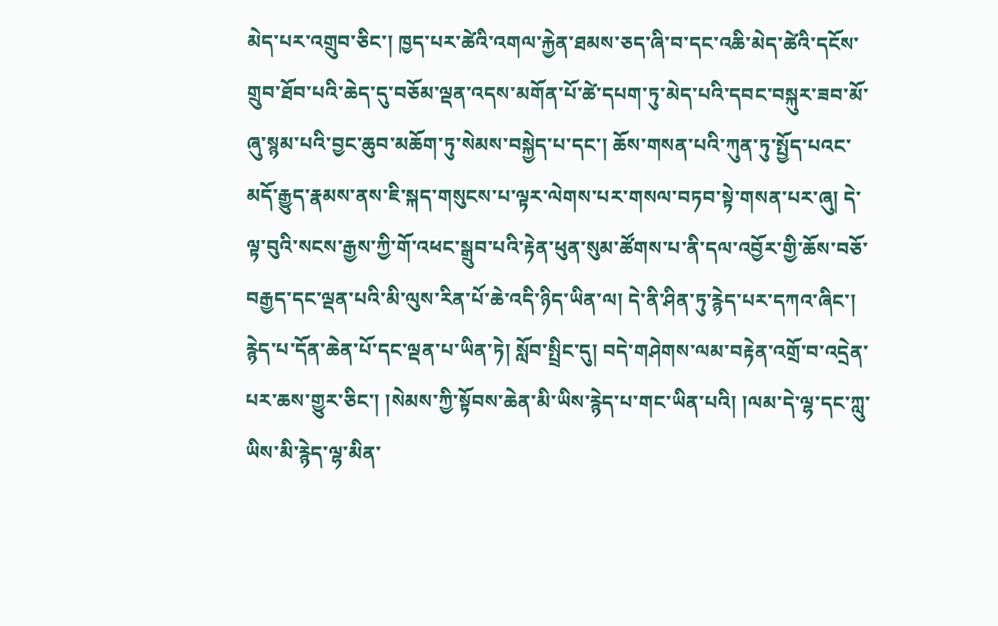མེད་པར་འགྲུབ་ཅིང་། ཁྱད་པར་ཚེའི་འགལ་རྐྱེན་ཐམས་ཅད་ཞི་བ་དང་འཆི་མེད་ཚེའི་དངོས་གྲུབ་ཐོབ་པའི་ཆེད་དུ་བཅོམ་ལྡན་འདས་མགོན་པོ་ཚེ་དཔག་ཏུ་མེད་པའི་དབང་བསྐུར་ཟབ་མོ་ཞུ་སྙམ་པའི་བྱང་ཆུབ་མཆོག་ཏུ་སེམས་བསྐྱེད་པ་དང་། ཆོས་གསན་པའི་ཀུན་ཏུ་སྤྱོད་པའང་མདོ་རྒྱུད་རྣམས་ནས་ཇི་སྐད་གསུངས་པ་ལྟར་ལེགས་པར་གསལ་བཏབ་སྟེ་གསན་པར་ཞུ། དེ་ལྟ་བུའི་སངས་རྒྱས་ཀྱི་གོ་འཕང་སྒྲུབ་པའི་རྟེན་ཕུན་སུམ་ཚོགས་པ་ནི་དལ་འབྱོར་གྱི་ཆོས་བཅོ་བརྒྱད་དང་ལྡན་པའི་མི་ལུས་རིན་པོ་ཆེ་འདི་ཉིད་ཡིན་ལ། དེ་ནི་ཤིན་ཏུ་རྙེད་པར་དཀའ་ཞིང་། རྙེད་པ་དོན་ཆེན་པོ་དང་ལྡན་པ་ཡིན་ཏེ། སློབ་སྤྲིང་དུ། བདེ་གཤེགས་ལམ་བརྟེན་འགྲོ་བ་འདྲེན་པར་ཆས་གྱུར་ཅིང་། །སེམས་ཀྱི་སྟོབས་ཆེན་མི་ཡིས་རྙེད་པ་གང་ཡིན་པའི། །ལམ་དེ་ལྷ་དང་ཀླུ་ཡིས་མི་རྙེད་ལྷ་མིན་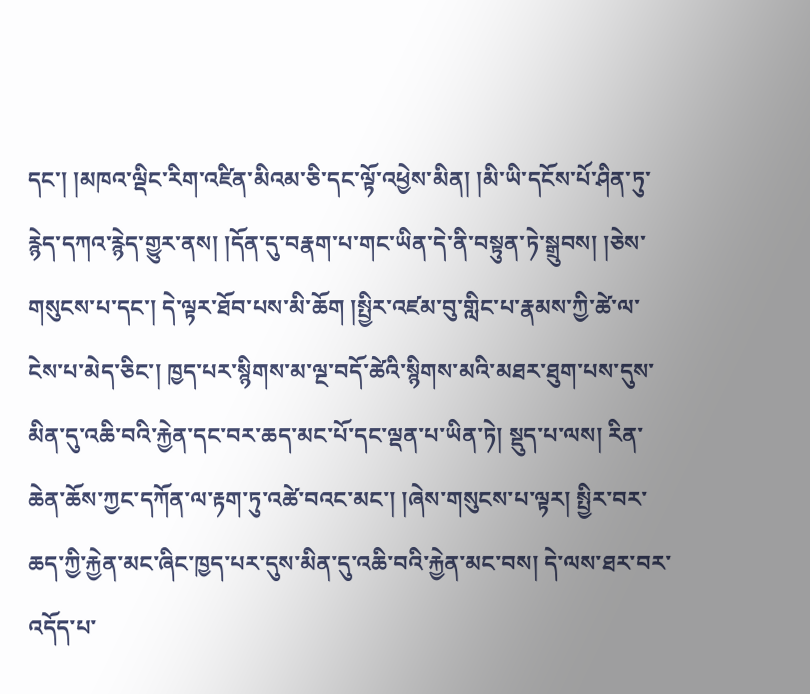དང་། །མཁའ་ལྡིང་རིག་འཛིན་མིའམ་ཅི་དང་ལྟོ་འཕྱེས་མིན། །མི་ཡི་དངོས་པོ་ཤིན་ཏུ་རྙེད་དཀའ་རྙེད་གྱུར་ནས། །དོན་དུ་བརྣག་པ་གང་ཡིན་དེ་ནི་བསྟུན་ཏེ་སྒྲུབས། །ཅེས་གསུངས་པ་དང་། དེ་ལྟར་ཐོབ་པས་མི་ཆོག །སྤྱིར་འཛམ་བུ་གླིང་པ་རྣམས་ཀྱི་ཚེ་ལ་ངེས་པ་མེད་ཅིང་། ཁྱད་པར་སྙིགས་མ་ལྔ་བདོ་ཚེའི་སྙིགས་མའི་མཐར་ཐུག་པས་དུས་མིན་དུ་འཆི་བའི་རྐྱེན་དང་བར་ཆད་མང་པོ་དང་ལྡན་པ་ཡིན་ཏེ། སྡུད་པ་ལས། རིན་ཆེན་ཆོས་ཀྱང་དཀོན་ལ་རྟག་ཏུ་འཚེ་བའང་མང་། །ཞེས་གསུངས་པ་ལྟར། སྤྱིར་བར་ཆད་ཀྱི་རྐྱེན་མང་ཞིང་ཁྱད་པར་དུས་མིན་དུ་འཆི་བའི་རྐྱེན་མང་བས། དེ་ལས་ཐར་བར་འདོད་པ་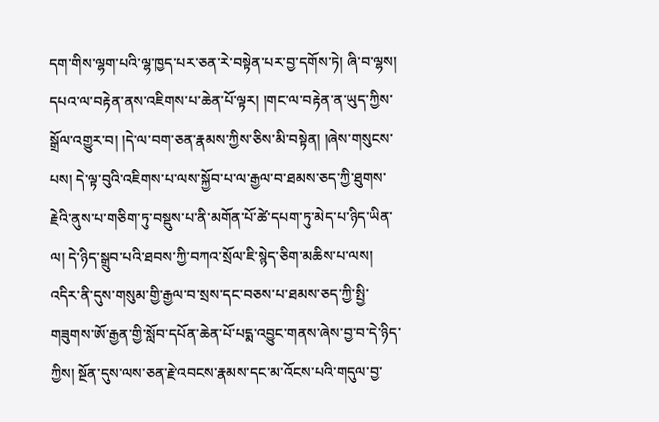དག་གིས་ལྷག་པའི་ལྷ་ཁྱད་པར་ཅན་རེ་བསྟེན་པར་བྱ་དགོས་ཏེ། ཞི་བ་ལྷས། དཔའ་ལ་བརྟེན་ནས་འཇིགས་པ་ཆེན་པོ་ལྟར། །གང་ལ་བརྟེན་ན་ཡུད་ཀྱིས་སྒྲོལ་འགྱུར་བ། །དེ་ལ་བག་ཅན་རྣམས་ཀྱིས་ཅིས་མི་བསྟེན། །ཞེས་གསུངས་པས། དེ་ལྟ་བུའི་འཇིགས་པ་ལས་སྐྱོབ་པ་ལ་རྒྱལ་བ་ཐམས་ཅད་ཀྱི་ཐུགས་རྗེའི་ནུས་པ་གཅིག་ཏུ་བསྡུས་པ་ནི་མགོན་པོ་ཚེ་དཔག་ཏུ་མེད་པ་ཉིད་ཡིན་ལ། དེ་ཉིད་སྒྲུབ་པའི་ཐབས་ཀྱི་བཀའ་སྲོལ་ཇི་སྙེད་ཅིག་མཆིས་པ་ལས། འདིར་ནི་དུས་གསུམ་གྱི་རྒྱལ་བ་སྲས་དང་བཅས་པ་ཐམས་ཅད་ཀྱི་སྤྱི་གཟུགས་ཨོ་རྒྱན་གྱི་སློབ་དཔོན་ཆེན་པོ་པདྨ་འབྱུང་གནས་ཞེས་བྱ་བ་དེ་ཉིད་ཀྱིས། སྔོན་དུས་ལས་ཅན་རྗེ་འབངས་རྣམས་དང་མ་འོངས་པའི་གདུལ་བྱ་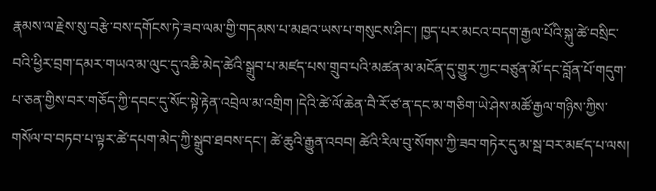རྣམས་ལ་རྗེས་སུ་བརྩེ་བས་དགོངས་ཏེ་ཟབ་ལམ་གྱི་གདམས་པ་མཐའ་ཡས་པ་གསུངས་ཤིང་། ཁྱད་པར་མངའ་བདག་རྒྱལ་པོའི་སྐུ་ཚེ་བསྲིང་བའི་ཕྱིར་བྲག་དམར་གཡའ་མ་ལུང་དུ་འཆི་མེད་ཚེའི་སྒྲུབ་པ་མཛད་པས་གྲུབ་པའི་མཚན་མ་མངོན་དུ་གྱུར་ཀྱང་བཙུན་མོ་དང་བློན་པོ་གདུག་པ་ཅན་གྱིས་བར་གཅོད་ཀྱི་དབང་དུ་སོང་སྟེ་རྟེན་འབྲེལ་མ་འགྲིག །དེའི་ཚེ་ལོ་ཆེན་བཻ་རོ་ཙ་ན་དང་མ་གཅིག་ཡེ་ཤེས་མཚོ་རྒྱལ་གཉིས་ཀྱིས་གསོལ་བ་བཏབ་པ་ལྟར་ཚེ་དཔག་མེད་ཀྱི་སྒྲུབ་ཐབས་དང་། ཚེ་ཆུའི་རྒྱུན་འབབ། ཚེའི་རིལ་བུ་སོགས་ཀྱི་ཟབ་གཏེར་དུ་མ་སྦ་བར་མཛད་པ་ལས།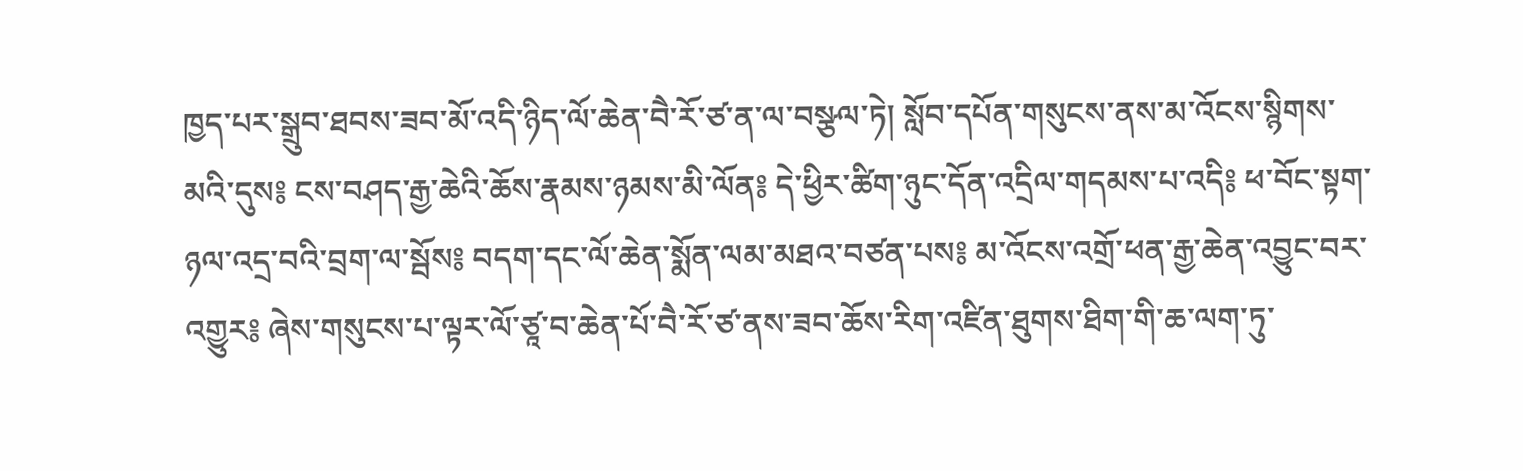ཁྱད་པར་སྒྲུབ་ཐབས་ཟབ་མོ་འདི་ཉིད་ལོ་ཆེན་བཻ་རོ་ཙ་ན་ལ་བསྩལ་ཏེ། སློབ་དཔོན་གསུངས་ནས་མ་འོངས་སྙིགས་མའི་དུས༔ ངས་བཤད་རྒྱ་ཆེའི་ཆོས་རྣམས་ཉམས་མི་ལོན༔ དེ་ཕྱིར་ཚིག་ཉུང་དོན་འདྲིལ་གདམས་པ་འདི༔ ཕ་བོང་སྟག་ཉལ་འདྲ་བའི་བྲག་ལ་སྦོས༔ བདག་དང་ལོ་ཆེན་སྨོན་ལམ་མཐའ་བཙན་པས༔ མ་འོངས་འགྲོ་ཕན་རྒྱ་ཆེན་འབྱུང་བར་འགྱུར༔ ཞེས་གསུངས་པ་ལྟར་ལོ་ཙཱ་བ་ཆེན་པོ་བཻ་རོ་ཙ་ནས་ཟབ་ཆོས་རིག་འཛིན་ཐུགས་ཐིག་གི་ཆ་ལག་ཏུ་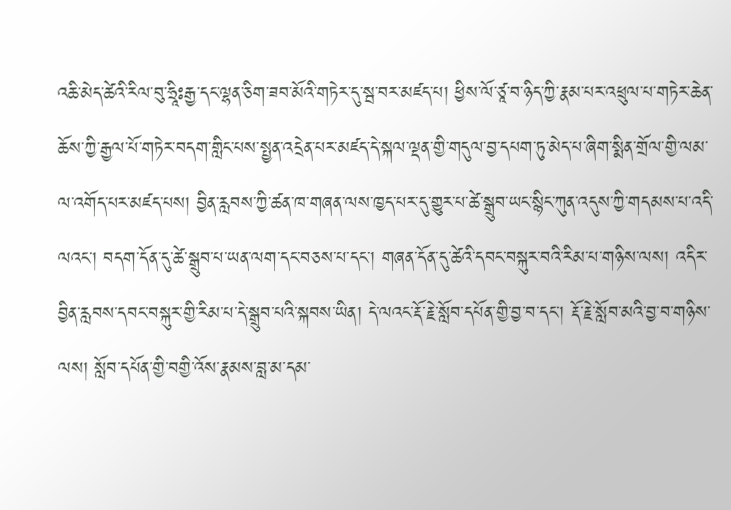འཆི་མེད་ཚེའི་རིལ་བུ་ཧྲཱིཿརྒྱ་དང་ལྷན་ཅིག་ཟབ་མོའི་གཏེར་དུ་སྦ་བར་མཛད་པ། ཕྱིས་ལོ་ཙཱ་བ་ཉིད་ཀྱི་རྣམ་པར་འཕྲུལ་པ་གཏེར་ཆེན་ཆོས་ཀྱི་རྒྱལ་པོ་གཏེར་བདག་གླིང་པས་སྤྱན་འདྲེན་པར་མཛད་དེ་སྐལ་ལྡན་གྱི་གདུལ་བྱ་དཔག་ཏུ་མེད་པ་ཞིག་སྨིན་གྲོལ་གྱི་ལམ་ལ་འགོད་པར་མཛད་པས། བྱིན་རླབས་ཀྱི་ཚན་ཁ་གཞན་ལས་ཁྱད་པར་དུ་གྱུར་པ་ཚེ་སྒྲུབ་ཡང་སྙིང་ཀུན་འདུས་ཀྱི་གདམས་པ་འདི་ལའང་། བདག་དོན་དུ་ཚེ་སྒྲུབ་པ་ཡན་ལག་དང་བཅས་པ་དང་། གཞན་དོན་དུ་ཚེའི་དབང་བསྐུར་བའི་རིམ་པ་གཉིས་ལས། འདིར་བྱིན་རླབས་དབང་བསྐུར་གྱི་རིམ་པ་དེ་སྒྲུབ་པའི་སྐབས་ཡིན། དེ་ལའང་རྡོ་རྗེ་སློབ་དཔོན་གྱི་བྱ་བ་དང་། རྡོ་རྗེ་སློབ་མའི་བྱ་བ་གཉིས་ལས། སློབ་དཔོན་གྱི་བགྱི་འོས་རྣམས་བླ་མ་དམ་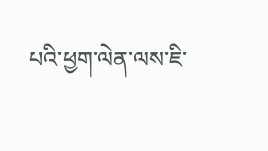པའི་ཕྱག་ལེན་ལས་ཇི་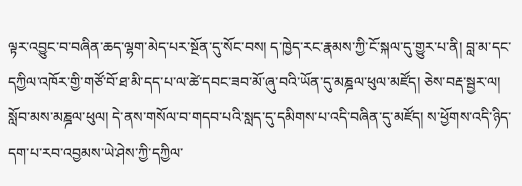ལྟར་འབྱུང་བ་བཞིན་ཆད་ལྷག་མེད་པར་སྔོན་དུ་སོང་བས། ད་ཁྱེད་རང་རྣམས་ཀྱི་ངོ་སྐལ་དུ་གྱུར་པ་ནི། བླ་མ་དང་དཀྱིལ་འཁོར་གྱི་གཙོ་བོ་ཐ་མི་དད་པ་ལ་ཚེ་དབང་ཟབ་མོ་ཞུ་བའི་ཡོན་དུ་མཎྜལ་ཕུལ་མཛོད། ཅེས་བརྡ་སྦྱར་ལ། སློབ་མས་མཎྜལ་ཕུལ། དེ་ནས་གསོལ་བ་གདབ་པའི་སླད་དུ་དམིགས་པ་འདི་བཞིན་དུ་མཛོད། ས་ཕྱོགས་འདི་ཉིད་དག་པ་རབ་འབྱམས་ཡེ་ཤེས་ཀྱི་དཀྱིལ་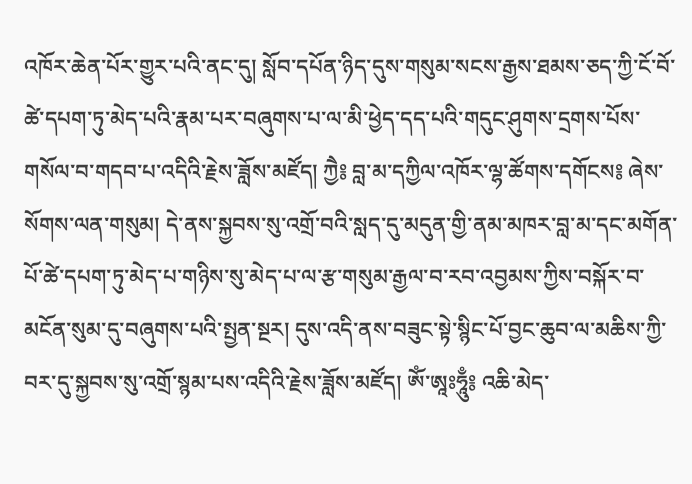འཁོར་ཆེན་པོར་གྱུར་པའི་ནང་དུ། སློབ་དཔོན་ཉིད་དུས་གསུམ་སངས་རྒྱས་ཐམས་ཅད་ཀྱི་ངོ་བོ་ཚེ་དཔག་ཏུ་མེད་པའི་རྣམ་པར་བཞུགས་པ་ལ་མི་ཕྱེད་དད་པའི་གདུང་ཤུགས་དྲགས་པོས་གསོལ་བ་གདབ་པ་འདིའི་རྗེས་ཟློས་མཛོད། ཀྱཻ༔ བླ་མ་དཀྱིལ་འཁོར་ལྷ་ཚོགས་དགོངས༔ ཞེས་སོགས་ལན་གསུམ། དེ་ནས་སྐྱབས་སུ་འགྲོ་བའི་སླད་དུ་མདུན་གྱི་ནམ་མཁར་བླ་མ་དང་མགོན་པོ་ཚེ་དཔག་ཏུ་མེད་པ་གཉིས་སུ་མེད་པ་ལ་རྩ་གསུམ་རྒྱལ་བ་རབ་འབྱམས་ཀྱིས་བསྐོར་བ་མངོན་སུམ་དུ་བཞུགས་པའི་སྤྱན་སྔར། དུས་འདི་ནས་བཟུང་སྟེ་སྙིང་པོ་བྱང་ཆུབ་ལ་མཆིས་ཀྱི་བར་དུ་སྐྱབས་སུ་འགྲོ་སྙམ་པས་འདིའི་རྗེས་ཟློས་མཛོད། ཨོཾ་ཨཱཿཧཱུྃ༔ འཆི་མེད་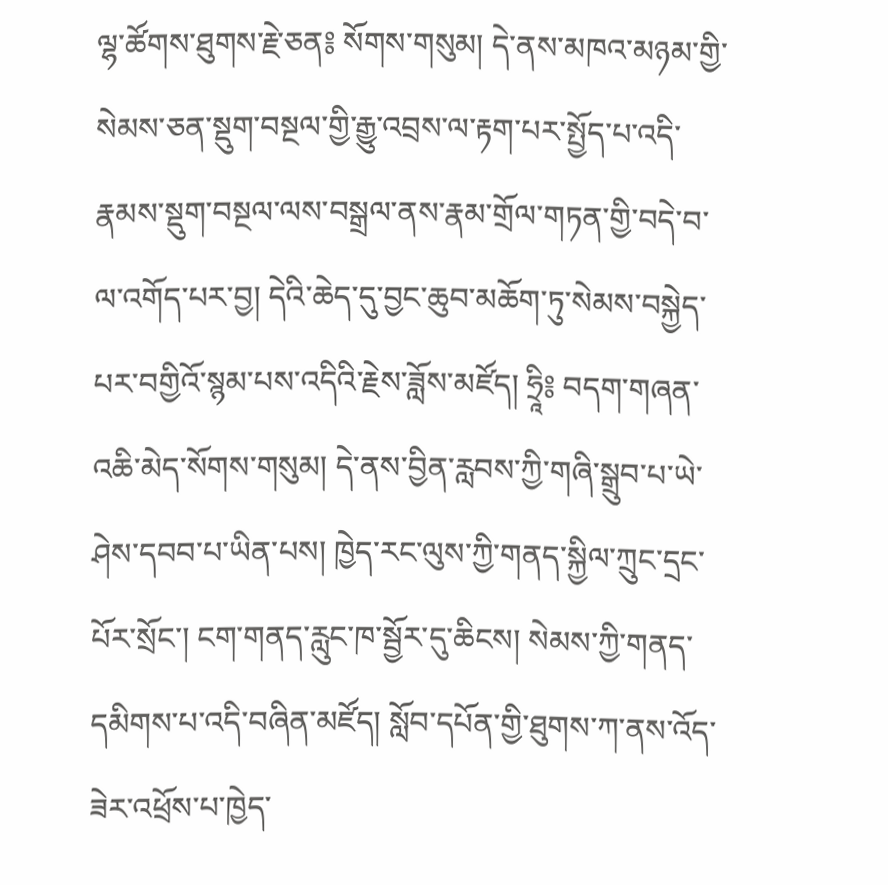ལྷ་ཚོགས་ཐུགས་རྗེ་ཅན༔ སོགས་གསུམ། དེ་ནས་མཁའ་མཉམ་གྱི་སེམས་ཅན་སྡུག་བསྔལ་གྱི་རྒྱུ་འབྲས་ལ་རྟག་པར་སྤྱོད་པ་འདི་རྣམས་སྡུག་བསྔལ་ལས་བསྒྲལ་ནས་རྣམ་གྲོལ་གཏན་གྱི་བདེ་བ་ལ་འགོད་པར་བྱ། དེའི་ཆེད་དུ་བྱང་ཆུབ་མཆོག་ཏུ་སེམས་བསྐྱེད་པར་བགྱིའོ་སྙམ་པས་འདིའི་རྗེས་ཟློས་མཛོད། ཧྲཱི༔ བདག་གཞན་འཆི་མེད་སོགས་གསུམ། དེ་ནས་བྱིན་རླབས་ཀྱི་གཞི་སྒྲུབ་པ་ཡེ་ཤེས་དབབ་པ་ཡིན་པས། ཁྱེད་རང་ལུས་ཀྱི་གནད་སྐྱིལ་ཀྲུང་དྲང་པོར་སྲོང་། ངག་གནད་རླུང་ཁ་སྦྱོར་དུ་ཆིངས། སེམས་ཀྱི་གནད་དམིགས་པ་འདི་བཞིན་མཛོད། སློབ་དཔོན་གྱི་ཐུགས་ཀ་ནས་འོད་ཟེར་འཕྲོས་པ་ཁྱེད་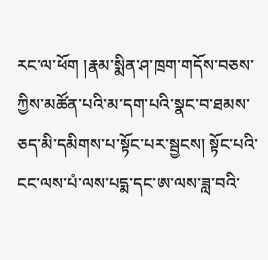རང་ལ་ཕོག །རྣམ་སྨིན་ཤ་ཁྲག་གདོས་བཅས་ཀྱིས་མཚོན་པའི་མ་དག་པའི་སྣང་བ་ཐམས་ཅད་མི་དམིགས་པ་སྟོང་པར་སྦྱངས། སྟོང་པའི་ངང་ལས་པཾ་ལས་པདྨ་དང་ཨ་ལས་ཟླ་བའི་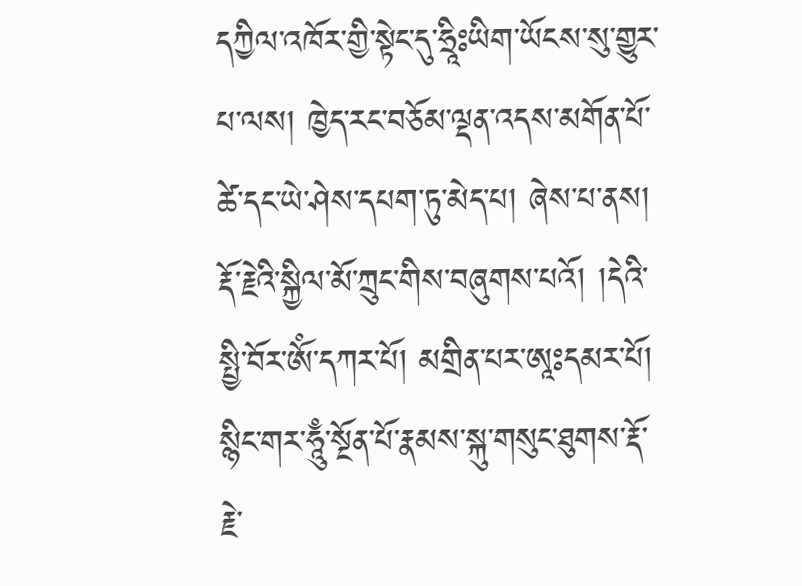དཀྱིལ་འཁོར་གྱི་སྟེང་དུ་ཧྲཱིཿཡིག་ཡོངས་སུ་གྱུར་པ་ལས། ཁྱེད་རང་བཅོམ་ལྡན་འདས་མགོན་པོ་ཚེ་དང་ཡེ་ཤེས་དཔག་ཏུ་མེད་པ། ཞེས་པ་ནས། རྡོ་རྗེའི་སྐྱིལ་མོ་ཀྲུང་གིས་བཞུགས་པའོ། །དེའི་སྤྱི་བོར་ཨོཾ་དཀར་པོ། མགྲིན་པར་ཨཱཿདམར་པོ། སྙིང་གར་ཧཱུྃ་སྔོན་པོ་རྣམས་སྐུ་གསུང་ཐུགས་རྡོ་རྗེ་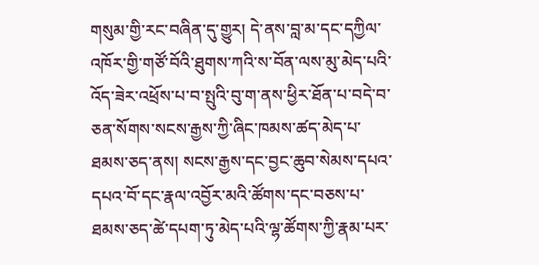གསུམ་གྱི་རང་བཞིན་དུ་གྱུར། དེ་ནས་བླ་མ་དང་དཀྱིལ་འཁོར་གྱི་གཙོ་བོའི་ཐུགས་ཀའི་ས་བོན་ལས་མུ་མེད་པའི་འོད་ཟེར་འཕྲོས་པ་བ་སྤུའི་བུ་ག་ནས་ཕྱིར་ཐོན་པ་བདེ་བ་ཅན་སོགས་སངས་རྒྱས་ཀྱི་ཞིང་ཁམས་ཚད་མེད་པ་ཐམས་ཅད་ནས། སངས་རྒྱས་དང་བྱང་ཆུབ་སེམས་དཔའ་དཔའ་བོ་དང་རྣལ་འབྱོར་མའི་ཚོགས་དང་བཅས་པ་ཐམས་ཅད་ཚེ་དཔག་ཏུ་མེད་པའི་ལྷ་ཚོགས་ཀྱི་རྣམ་པར་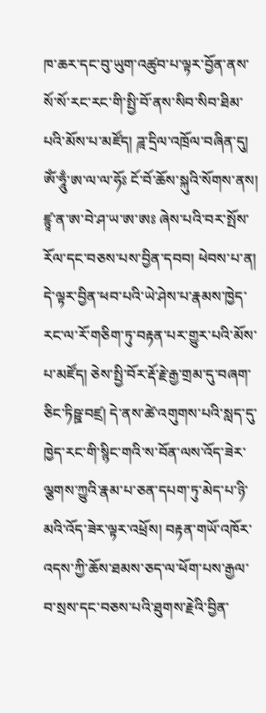ཁ་ཆར་དང་བུ་ཡུག་འཚུབ་པ་ལྟར་བྱོན་ནས་སོ་སོ་རང་རང་གི་སྤྱི་བོ་ནས་སིབ་སིབ་ཐིམ་པའི་མོས་པ་མཛོད། ཌཱ་དྲིལ་འཁྲོལ་བཞིན་དུ། ཨོཾ་ཧཱུྃ་ཨ་ལ་ལ་ཧོཿ ངོ་བོ་ཆོས་སྐུའི་སོགས་ནས། ཛྙཱ་ན་ཨ་བེ་ཤ་ཡ་ཨ་ཨཿ ཞེས་པའི་བར་སྤོས་རོལ་དང་བཅས་པས་བྱིན་དབབ། ཕེབས་པ་ན། དེ་ལྟར་བྱིན་ཕབ་པའི་ཡེ་ཤེས་པ་རྣམས་ཁྱེད་རང་ལ་རོ་གཅིག་ཏུ་བརྟན་པར་གྱུར་པའི་མོས་པ་མཛོད། ཅེས་སྤྱི་བོར་རྡོ་རྗེ་རྒྱ་གྲམ་དུ་བཞག་ཅིང་ཏིཥྛ་བཛྲ། དེ་ནས་ཚེ་འགུགས་པའི་སླད་དུ་ཁྱེད་རང་གི་སྙིང་གའི་ས་བོན་ལས་འོད་ཟེར་ལྕགས་ཀྱུའི་རྣམ་པ་ཅན་དཔག་ཏུ་མེད་པ་ཉི་མའི་འོད་ཟེར་ལྟར་འཕྲོས། བརྟན་གཡོ་འཁོར་འདས་ཀྱི་ཆོས་ཐམས་ཅད་ལ་ཕོག་པས་རྒྱལ་བ་སྲས་དང་བཅས་པའི་ཐུགས་རྗེའི་བྱིན་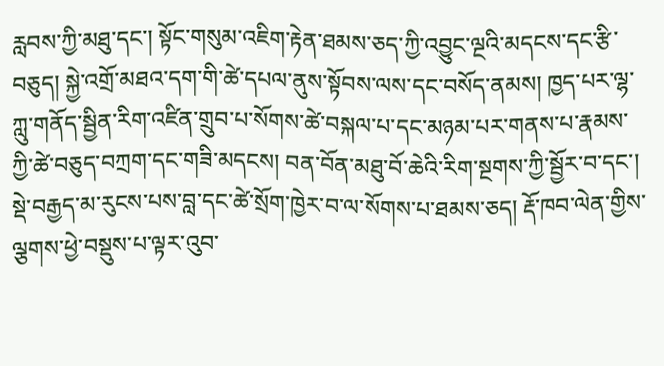རླབས་ཀྱི་མཐུ་དང་། སྟོང་གསུམ་འཇིག་རྟེན་ཐམས་ཅད་ཀྱི་འབྱུང་ལྔའི་མདངས་དང་རྩི་བཅུད། སྐྱེ་འགྲོ་མཐའ་དག་གི་ཚེ་དཔལ་ནུས་སྟོབས་ལས་དང་བསོད་ནམས། ཁྱད་པར་ལྷ་ཀླུ་གནོད་སྦྱིན་རིག་འཛིན་གྲུབ་པ་སོགས་ཚེ་བསྐལ་པ་དང་མཉམ་པར་གནས་པ་རྣམས་ཀྱི་ཚེ་བཅུད་བཀྲག་དང་གཟི་མདངས། བན་བོན་མཐུ་བོ་ཆེའི་རིག་སྔགས་ཀྱི་སྦྱོར་བ་དང་། སྡེ་བརྒྱད་མ་རུངས་པས་བླ་དང་ཚེ་སྲོག་ཁྱེར་བ་ལ་སོགས་པ་ཐམས་ཅད། རྡོ་ཁབ་ལེན་གྱིས་ལྕགས་ཕྱེ་བསྡུས་པ་ལྟར་འུབ་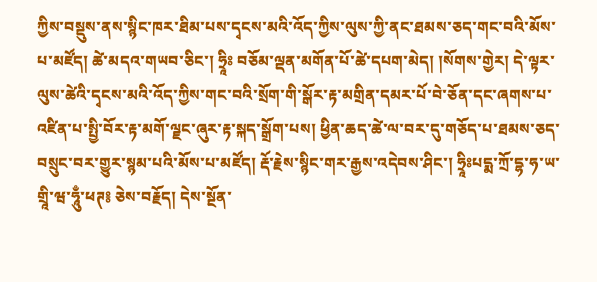ཀྱིས་བསྡུས་ནས་སྙིང་ཁར་ཐིམ་པས་དྭངས་མའི་འོད་ཀྱིས་ལུས་ཀྱི་ནང་ཐམས་ཅད་གང་བའི་མོས་པ་མཛོད། ཚེ་མདའ་གཡབ་ཅིང་། ཧྲཱིཿ བཅོམ་ལྡན་མགོན་པོ་ཚེ་དཔག་མེད། །སོགས་གྱེར། དེ་ལྟར་ལུས་ཚེའི་དྭངས་མའི་འོད་ཀྱིས་གང་བའི་སྲོག་གི་སྒོར་རྟ་མགྲིན་དམར་པོ་བེ་ཅོན་དང་ཞགས་པ་འཛིན་པ་སྤྱི་བོར་རྟ་མགོ་ལྗང་ཞུར་རྟ་སྐད་སྒྲོག་པས། ཕྱིན་ཆད་ཚེ་ལ་བར་དུ་གཅོད་པ་ཐམས་ཅད་བསྲུང་བར་གྱུར་སྙམ་པའི་མོས་པ་མཛོད། རྡོ་རྗེས་སྙིང་གར་རྒྱས་འདེབས་ཤིང་། ཧྲཱིཿཔདྨ་ཀྲོ་དྷ་ཧ་ཡ་གྲཱི་ཝ་ཧཱུྃ་ཕཊ༔ ཅེས་བརྗོད། དེས་སྔོན་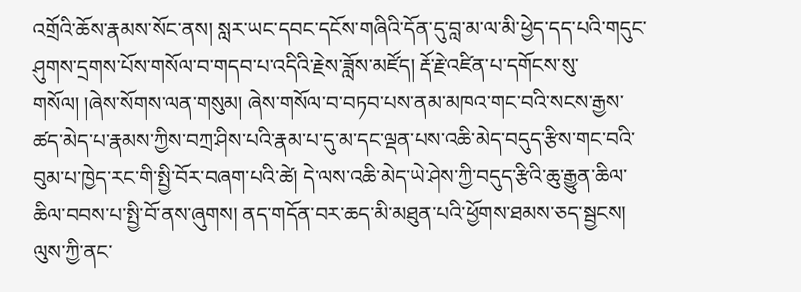འགྲོའི་ཆོས་རྣམས་སོང་ནས། སླར་ཡང་དབང་དངོས་གཞིའི་དོན་དུ་བླ་མ་ལ་མི་ཕྱེད་དད་པའི་གདུང་ཤུགས་དྲགས་པོས་གསོལ་བ་གདབ་པ་འདིའི་རྗེས་ཟློས་མཛོད། རྡོ་རྗེ་འཛིན་པ་དགོངས་སུ་གསོལ། །ཞེས་སོགས་ལན་གསུམ། ཞེས་གསོལ་བ་བཏབ་པས་ནམ་མཁའ་གང་བའི་སངས་རྒྱས་ཚད་མེད་པ་རྣམས་ཀྱིས་བཀྲ་ཤིས་པའི་རྣམ་པ་དུ་མ་དང་ལྡན་པས་འཆི་མེད་བདུད་རྩིས་གང་བའི་བུམ་པ་ཁྱེད་རང་གི་སྤྱི་བོར་བཞག་པའི་ཚེ། དེ་ལས་འཆི་མེད་ཡེ་ཤེས་ཀྱི་བདུད་རྩིའི་ཆུ་རྒྱུན་ཆིལ་ཆིལ་བབས་པ་སྤྱི་བོ་ནས་ཞུགས། ནད་གདོན་བར་ཆད་མི་མཐུན་པའི་ཕྱོགས་ཐམས་ཅད་སྦྱངས། ལུས་ཀྱི་ནང་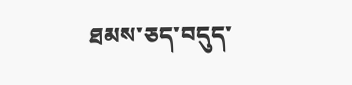ཐམས་ཅད་བདུད་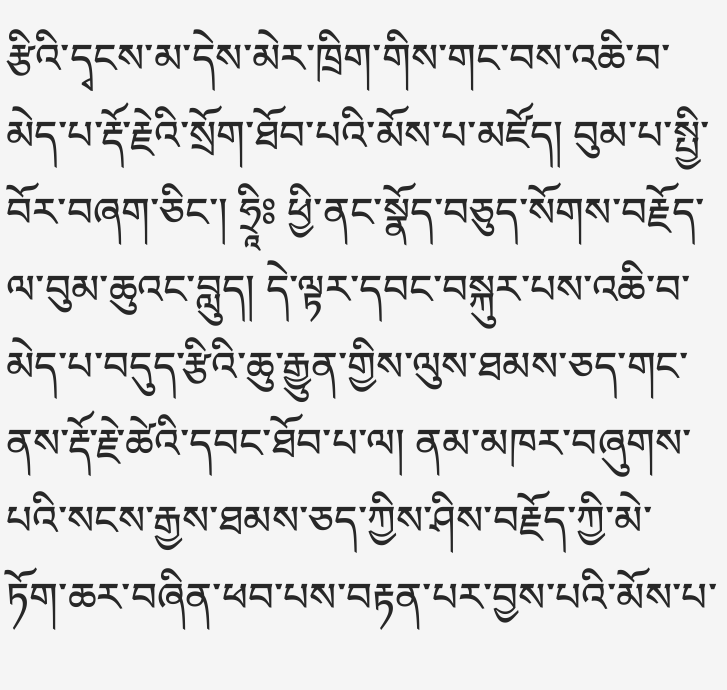རྩིའི་དྭངས་མ་དེས་མེར་ཁྲིག་གིས་གང་བས་འཆི་བ་མེད་པ་རྡོ་རྗེའི་སྲོག་ཐོབ་པའི་མོས་པ་མཛོད། བུམ་པ་སྤྱི་བོར་བཞག་ཅིང་། ཧྲཱིཿ ཕྱི་ནང་སྣོད་བཅུད་སོགས་བརྗོད་ལ་བུམ་ཆུའང་བླུད། དེ་ལྟར་དབང་བསྐུར་པས་འཆི་བ་མེད་པ་བདུད་རྩིའི་ཆུ་རྒྱུན་གྱིས་ལུས་ཐམས་ཅད་གང་ནས་རྡོ་རྗེ་ཚེའི་དབང་ཐོབ་པ་ལ། ནམ་མཁར་བཞུགས་པའི་སངས་རྒྱས་ཐམས་ཅད་ཀྱིས་ཤིས་བརྗོད་ཀྱི་མེ་ཏོག་ཆར་བཞིན་ཕབ་པས་བརྟན་པར་བྱས་པའི་མོས་པ་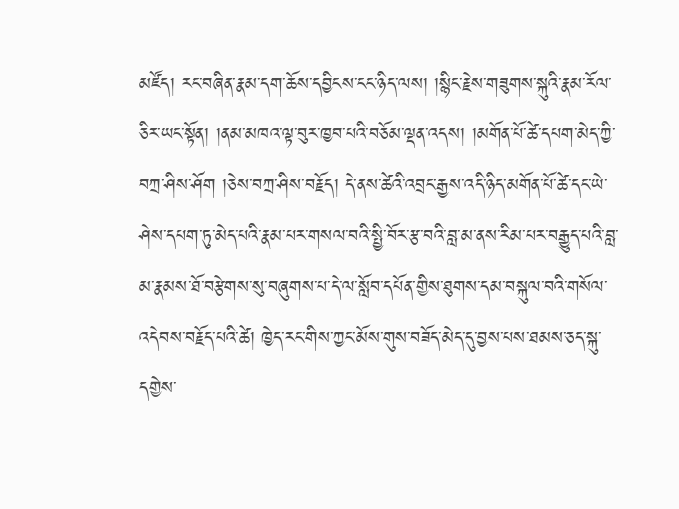མཛོད། རང་བཞིན་རྣམ་དག་ཆོས་དབྱིངས་ངང་ཉིད་ལས། །སྙིང་རྗེས་གཟུགས་སྐུའི་རྣམ་རོལ་ཅིར་ཡང་སྟོན། །ནམ་མཁའ་ལྟ་བུར་ཁྱབ་པའི་བཅོམ་ལྡན་འདས། །མགོན་པོ་ཚེ་དཔག་མེད་ཀྱི་བཀྲ་ཤིས་ཤོག །ཅེས་བཀྲ་ཤིས་བརྗོད། དེ་ནས་ཚེའི་འབྲང་རྒྱས་འདི་ཉིད་མགོན་པོ་ཚེ་དང་ཡེ་ཤེས་དཔག་ཏུ་མེད་པའི་རྣམ་པར་གསལ་བའི་སྤྱི་བོར་རྩ་བའི་བླ་མ་ནས་རིམ་པར་བརྒྱུད་པའི་བླ་མ་རྣམས་ཐོ་བརྩེགས་སུ་བཞུགས་པ་དེ་ལ་སློབ་དཔོན་གྱིས་ཐུགས་དམ་བསྐུལ་བའི་གསོལ་འདེབས་བརྗོད་པའི་ཚེ། ཁྱེད་རང་གིས་ཀྱང་མོས་གུས་བཟོད་མེད་དུ་བྱས་པས་ཐམས་ཅད་སྐུ་དགྱེས་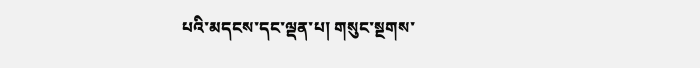པའི་མདངས་དང་ལྡན་པ། གསུང་སྔགས་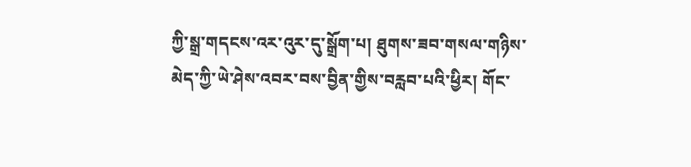ཀྱི་སྒྲ་གདངས་འར་འུར་དུ་སྒྲོག་པ། ཐུགས་ཟབ་གསལ་གཉིས་མེད་ཀྱི་ཡེ་ཤེས་འབར་བས་བྱིན་གྱིས་བརླབ་པའི་ཕྱིར། གོང་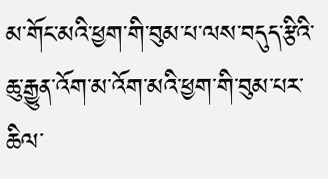མ་གོང་མའི་ཕྱག་གི་བུམ་པ་ལས་བདུད་རྩིའི་ཆུ་རྒྱུན་འོག་མ་འོག་མའི་ཕྱག་གི་བུམ་པར་ཆིལ་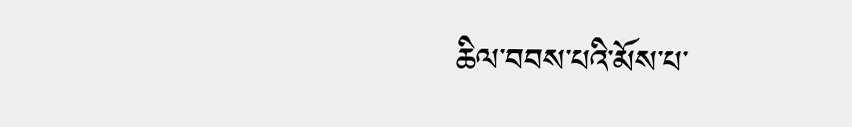ཆིལ་བབས་པའི་མོས་པ་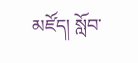མཛོད། སློབ་